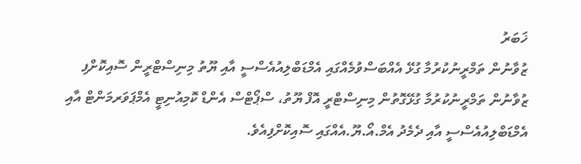ޚަބަރު
ޒުވާނުން ތަމްރީނުކުރުމާ ގުޅޭ އެއްބަސްވުމެއްގައި އެމްޑަބްލިއުއެސްސީ އާއި ޔޫތު މިނިސްޓްރީން ސޮއިކޮށްފި
ޒުވާނުން ތަމްރީނުކުރުމާ ގުޅޭގޮތުން މިނިސްޓްރީ އޮފް ޔޫތު، ސްޕޯޓްސް އެންޑް ކޮމިއުނިޓީ އެމްޕަވަރމަންޓް އާއި އެމްޑަބްލިއުއެސްސީ އާއި ދެމެދު އެމް.އޯ.ޔޫ.އެއްގައި ސޮއިކޮށްފިއެވެ.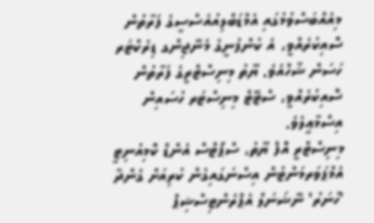މިއެއްބަސްވުމުގައި އެމްޑަބްލިއުއެސްސީގެ ފަރާތުން ސޮއިކުރެއްވީ، އެ ކުންފުނީގެ މެނޭޖިންގ ޑިރެކްޓަރ ހަސަން ޝާހްއެވެ. ޔޫތު މިނިސްޓްރީގެ ފަރާތުން ސޮއިކުރެއްވީ، ސްޓޭޓް މިނިސްޓަރ ހުސައިން އިސްމާޢީލެވެ.
މިނިސްޓްރީ އޮފް ޔޫތު، ސްޕޯޓްސް އެންޑް ކޮމިއުނިޓީ އެމްޕަވަރމަންޓުން އިސްނަގައިގެން ކުރިއަށް ގެންދާ 'ހުނަރު' ނޭޝަނަލް އެޕްރެންޓިސްޝިޕް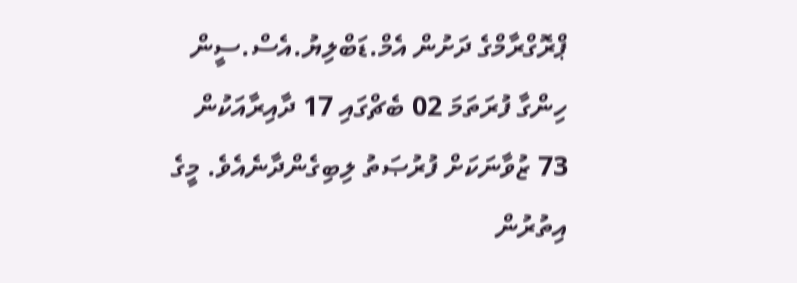ޕްރޮގްރާމްގެ ދަށުން އެމް.ޑަބްލިޔު.އެސް.ސީން ހިންގާ ފުރަތަމަ 02 ބެޗްގައި 17 ދާއިރާއަކުން 73 ޒުވާނަކަށް ފުރުޞަތު ލިބިގެންދާނެއެވެ. މީގެ އިތުރުން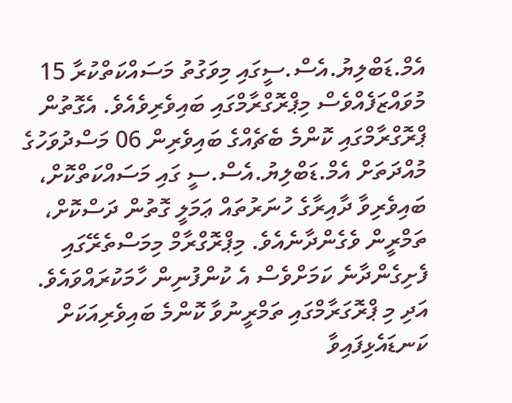އެމް.ޑަބްލިޔު.އެސް.ސީގައި މިވަގުތު މަސައްކަތްކުރާ 15 މުވައްޒަފެއްވެސް މިޕްރޮގްރާމްގައި ބައިވެރިވެއެވެ. އެގޮތުން ޕްރޮގްރާމްގައި ކޮންމެ ބެޗެއްގެ ބައިވެރިން 06 މަސްދުވަހުގެ މުއްދަތަށް އެމް.ޑަބްލިޔު.އެސް.ސީ ގައި މަސައްކަތްކޮށް، ބައިވެރިވާ ދާއިރާގެ ހުނަރުތައް ޢަމަލީ ގޮތުން ދަސްކޮށް، ތަމްރީން ވެގެންދާނެއެވެ. މިޕްރޮގްރާމް މިމަސްތެރޭގައި ފެށިގެންދާނެ ކަމަށްވެސް އެ ކުންފުނިން ހާމަކުރައްވައެވެ.
އަދި މި ޕްރޮގަރާމްގައި ތަމްރީނުވާ ކޮންމެ ބައިވެރިއަކަށް ކަނޑައެޅިފައިވާ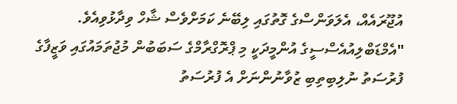އުޖޫރައެއް، އެލަވަންސްގެ ގޮތުގައި ލިބޭނެ ކަމަށްވެސް ޝާހް ވިދާޅުވިއެވެ.
"އެމްޑަބްލިއުއެސްސީގެ އުންމީދަކީ މި ޕްރޮގްރާމްގެ ސަބަބުން މުޖުތަމައުގައި ވަޒީފާގެ ފުރުސަތު ނުލިބިތިބި ޒުވާނުންނަށް އެ ފުރުސަތު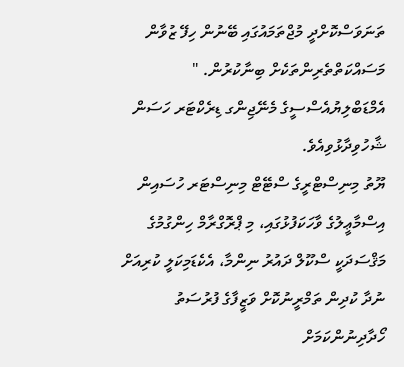ތަނަވަސްކޮށްދީ މުޖްތަމައުގައި ބޭނުން ހިފޭ ޒުވާން މަސައްކަތްތެރިންތަކެށް ބިނާކުރުން. " އެމްޑަބްލިޔުއެސްސީގެ މެނޭޖިންގ ޑިރެކްޓަރ ހަސަން ޝާހުވިދާޅުވިއެވެ.
ޔޫތު މިނިސްޓްރީގެ ސްޓޭޓް މިނިސްޓަރ ހުސައިން އިސްމާޢީލުގެ ވާހަކަފުޅުގައި، މި ޕްރޮގްރާމް ހިންގުމުގެ މަޤްސަދަކީ ސްކޫލް ދައުރު ނިންމާ، އެކެޑަމިކަލީ ކުރިއަށް ނުދާ ކުދިން ތަމްރީނުކޮށް ވަޒީފާގެ ފުރުސަތު ހޯދާދިނުންކަމަށް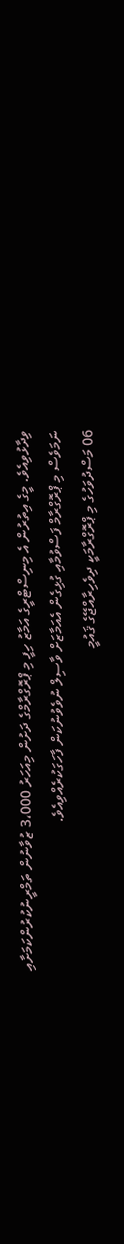ވިދާޅުވިއެވެ. މީގެ އިތުރުން އެ މިނިސްޓްރީގެ އަމާޒު ހިފީ މި ޕްރޮގްރާމްގެ ދަށުން މިއަހަރު 3،000 ޒުވާނުން ތަމްރީނުކުރުންކަމަށާއި ނަމަވެސް މި ޕްރޮގްރާމް ފަސްވުމާއި ގުޅިގެން އެއަމާޒަށް ވާސިލް ނުވެވުނުކަން ފާހަގަކުރެއްވިއެވެ.
06 މަސްދުވަހުގެ މި ޕްރޮގްރާމަކީ ދިވެހިރާއްޖޭގެ ޤައުމީ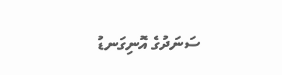ސަނަދުގެ އޮނިގަނޑު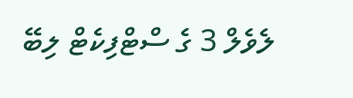ލެވެލް 3 ގެ ސްޓްފިކެޓް ލިބޭ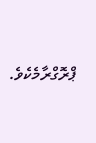ޕްރޮގްރާމެކެވެ.